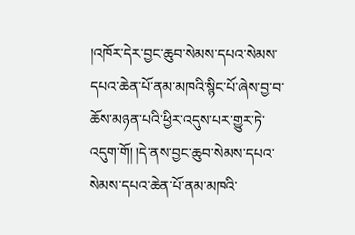།འཁོར་དེར་བྱང་ཆུབ་སེམས་དཔའ་སེམས་དཔའ་ཆེན་པོ་ནམ་མཁའི་སྙིང་པོ་ཞེས་བྱ་བ་ཆོས་མཉན་པའི་ཕྱིར་འདུས་པར་གྱུར་ཏེ་འདུག་གོ། །དེ་ནས་བྱང་ཆུབ་སེམས་དཔའ་སེམས་དཔའ་ཆེན་པོ་ནམ་མཁའི་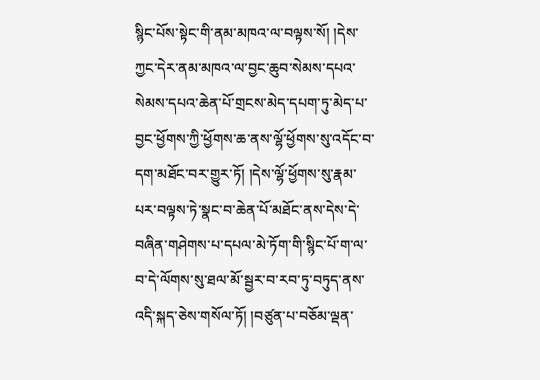སྙིང་པོས་སྟེང་གི་ནམ་མཁའ་ལ་བལྟས་སོ། །དེས་ཀྱང་དེར་ནམ་མཁའ་ལ་བྱང་ཆུབ་སེམས་དཔའ་སེམས་དཔའ་ཆེན་པོ་གྲངས་མེད་དཔག་ཏུ་མེད་པ་བྱང་ཕྱོགས་ཀྱི་ཕྱོགས་ཆ་ནས་ལྷོ་ཕྱོགས་སུ་འདོང་བ་དག་མཐོང་བར་གྱུར་ཏོ། །དེས་ལྷོ་ཕྱོགས་སུ་རྣམ་པར་བལྟས་ཏེ་སྣང་བ་ཆེན་པོ་མཐོང་ནས་དེས་དེ་བཞིན་གཤེགས་པ་དཔལ་མེ་ཏོག་གི་སྙིང་པོ་ག་ལ་བ་དེ་ལོགས་སུ་ཐལ་མོ་སྦྱར་བ་རབ་ཏུ་བཏུད་ནས་འདི་སྐད་ཅེས་གསོལ་ཏོ། །བཙུན་པ་བཅོམ་ལྡན་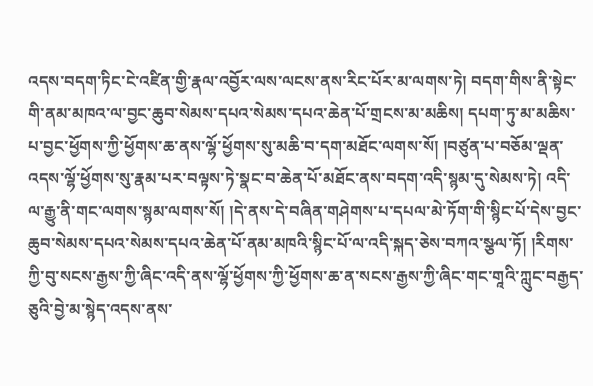འདས་བདག་ཏིང་ངེ་འཛིན་གྱི་རྣལ་འབྱོར་ལས་ལངས་ནས་རིང་པོར་མ་ལགས་ཏེ། བདག་གིས་ནི་སྟེང་གི་ནམ་མཁའ་ལ་བྱང་ཆུབ་སེམས་དཔའ་སེམས་དཔའ་ཆེན་པོ་གྲངས་མ་མཆིས། དཔག་ཏུ་མ་མཆིས་པ་བྱང་ཕྱོགས་ཀྱི་ཕྱོགས་ཆ་ནས་ལྷོ་ཕྱོགས་སུ་མཆི་བ་དག་མཐོང་ལགས་སོ། །བཙུན་པ་བཅོམ་ལྡན་འདས་ལྷོ་ཕྱོགས་སུ་རྣམ་པར་བལྟས་ཏེ་སྣང་བ་ཆེན་པོ་མཐོང་ནས་བདག་འདི་སྙམ་དུ་སེམས་ཏེ། འདི་ལ་རྒྱུ་ནི་གང་ལགས་སྙམ་ལགས་སོ། །དེ་ནས་དེ་བཞིན་གཤེགས་པ་དཔལ་མེ་ཏོག་གི་སྙིང་པོ་དེས་བྱང་ཆུབ་སེམས་དཔའ་སེམས་དཔའ་ཆེན་པོ་ནམ་མཁའི་སྙིང་པོ་ལ་འདི་སྐད་ཅེས་བཀའ་སྩལ་ཏོ། །རིགས་ཀྱི་བུ་སངས་རྒྱས་ཀྱི་ཞིང་འདི་ནས་ལྷོ་ཕྱོགས་ཀྱི་ཕྱོགས་ཆ་ན་སངས་རྒྱས་ཀྱི་ཞིང་གང་གཱའི་ཀླུང་བརྒྱད་ཅུའི་བྱེ་མ་སྙེད་འདས་ནས་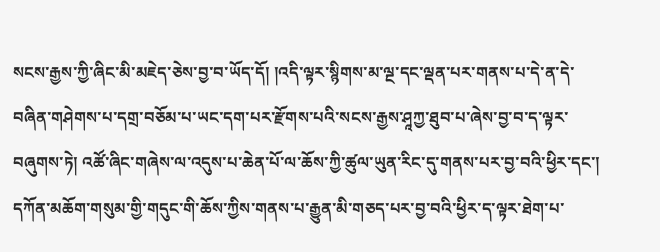སངས་རྒྱས་ཀྱི་ཞིང་མི་མཇེད་ཅེས་བྱ་བ་ཡོད་དོ། །འདི་ལྟར་སྙིགས་མ་ལྔ་དང་ལྡན་པར་གནས་པ་དེ་ན་དེ་བཞིན་གཤེགས་པ་དགྲ་བཅོམ་པ་ཡང་དག་པར་རྫོགས་པའི་སངས་རྒྱས་ཤཱཀྱ་ཐུབ་པ་ཞེས་བྱ་བ་ད་ལྟར་བཞུགས་ཏེ། འཚོ་ཞིང་གཞེས་ལ་འདུས་པ་ཆེན་པོ་ལ་ཆོས་ཀྱི་ཚུལ་ཡུན་རིང་དུ་གནས་པར་བྱ་བའི་ཕྱིར་དང་། དཀོན་མཆོག་གསུམ་གྱི་གདུང་གི་ཆོས་ཀྱིས་གནས་པ་རྒྱུན་མི་གཅད་པར་བྱ་བའི་ཕྱིར་ད་ལྟར་ཐེག་པ་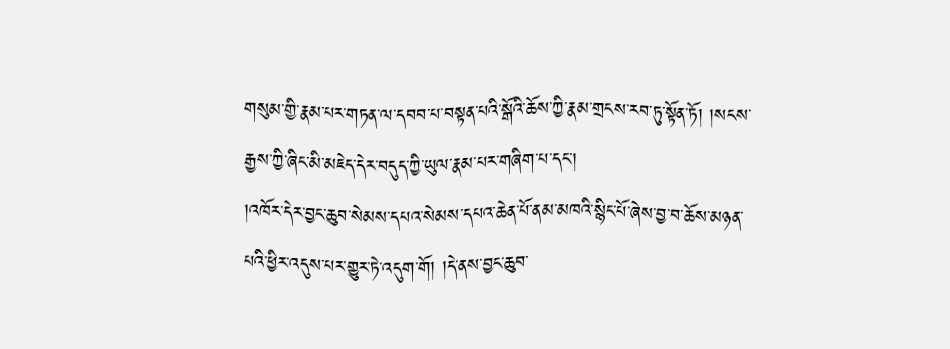གསུམ་གྱི་རྣམ་པར་གཏན་ལ་དབབ་པ་བསྟན་པའི་སྒོའི་ཆོས་ཀྱི་རྣམ་གྲངས་རབ་ཏུ་སྟོན་ཏོ། །སངས་རྒྱས་ཀྱི་ཞིང་མི་མཇེད་དེར་བདུད་ཀྱི་ཡུལ་རྣམ་པར་གཞིག་པ་དང་།
།འཁོར་དེར་བྱང་ཆུབ་སེམས་དཔའ་སེམས་དཔའ་ཆེན་པོ་ནམ་མཁའི་སྙིང་པོ་ཞེས་བྱ་བ་ཆོས་མཉན་པའི་ཕྱིར་འདུས་པར་གྱུར་ཏེ་འདུག་གོ། །དེ་ནས་བྱང་ཆུབ་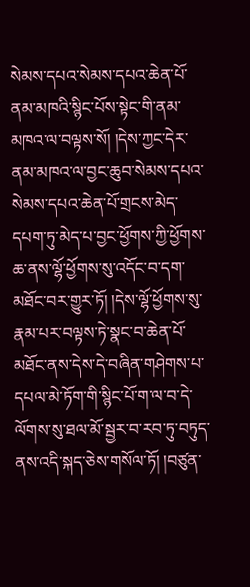སེམས་དཔའ་སེམས་དཔའ་ཆེན་པོ་ནམ་མཁའི་སྙིང་པོས་སྟེང་གི་ནམ་མཁའ་ལ་བལྟས་སོ། །དེས་ཀྱང་དེར་ནམ་མཁའ་ལ་བྱང་ཆུབ་སེམས་དཔའ་སེམས་དཔའ་ཆེན་པོ་གྲངས་མེད་དཔག་ཏུ་མེད་པ་བྱང་ཕྱོགས་ཀྱི་ཕྱོགས་ཆ་ནས་ལྷོ་ཕྱོགས་སུ་འདོང་བ་དག་མཐོང་བར་གྱུར་ཏོ། །དེས་ལྷོ་ཕྱོགས་སུ་རྣམ་པར་བལྟས་ཏེ་སྣང་བ་ཆེན་པོ་མཐོང་ནས་དེས་དེ་བཞིན་གཤེགས་པ་དཔལ་མེ་ཏོག་གི་སྙིང་པོ་ག་ལ་བ་དེ་ལོགས་སུ་ཐལ་མོ་སྦྱར་བ་རབ་ཏུ་བཏུད་ནས་འདི་སྐད་ཅེས་གསོལ་ཏོ། །བཙུན་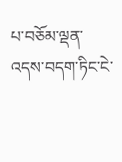པ་བཅོམ་ལྡན་འདས་བདག་ཏིང་ངེ་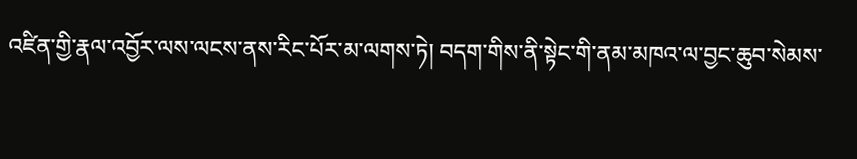འཛིན་གྱི་རྣལ་འབྱོར་ལས་ལངས་ནས་རིང་པོར་མ་ལགས་ཏེ། བདག་གིས་ནི་སྟེང་གི་ནམ་མཁའ་ལ་བྱང་ཆུབ་སེམས་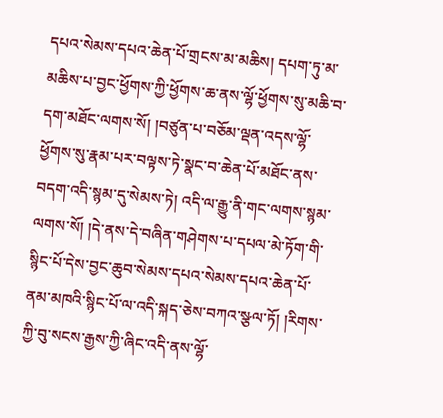དཔའ་སེམས་དཔའ་ཆེན་པོ་གྲངས་མ་མཆིས། དཔག་ཏུ་མ་མཆིས་པ་བྱང་ཕྱོགས་ཀྱི་ཕྱོགས་ཆ་ནས་ལྷོ་ཕྱོགས་སུ་མཆི་བ་དག་མཐོང་ལགས་སོ། །བཙུན་པ་བཅོམ་ལྡན་འདས་ལྷོ་ཕྱོགས་སུ་རྣམ་པར་བལྟས་ཏེ་སྣང་བ་ཆེན་པོ་མཐོང་ནས་བདག་འདི་སྙམ་དུ་སེམས་ཏེ། འདི་ལ་རྒྱུ་ནི་གང་ལགས་སྙམ་ལགས་སོ། །དེ་ནས་དེ་བཞིན་གཤེགས་པ་དཔལ་མེ་ཏོག་གི་སྙིང་པོ་དེས་བྱང་ཆུབ་སེམས་དཔའ་སེམས་དཔའ་ཆེན་པོ་ནམ་མཁའི་སྙིང་པོ་ལ་འདི་སྐད་ཅེས་བཀའ་སྩལ་ཏོ། །རིགས་ཀྱི་བུ་སངས་རྒྱས་ཀྱི་ཞིང་འདི་ནས་ལྷོ་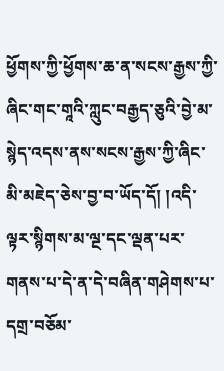ཕྱོགས་ཀྱི་ཕྱོགས་ཆ་ན་སངས་རྒྱས་ཀྱི་ཞིང་གང་གཱའི་ཀླུང་བརྒྱད་ཅུའི་བྱེ་མ་སྙེད་འདས་ནས་སངས་རྒྱས་ཀྱི་ཞིང་མི་མཇེད་ཅེས་བྱ་བ་ཡོད་དོ། །འདི་ལྟར་སྙིགས་མ་ལྔ་དང་ལྡན་པར་གནས་པ་དེ་ན་དེ་བཞིན་གཤེགས་པ་དགྲ་བཅོམ་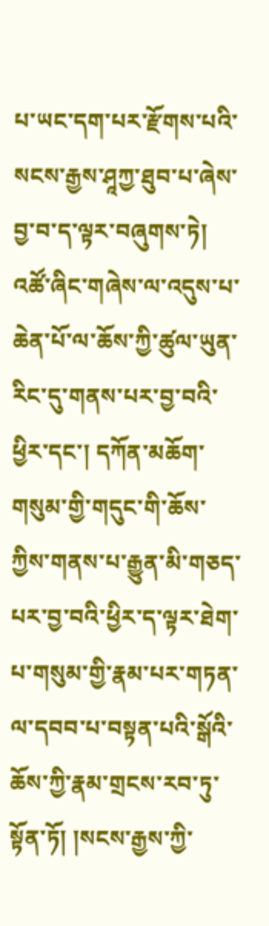པ་ཡང་དག་པར་རྫོགས་པའི་སངས་རྒྱས་ཤཱཀྱ་ཐུབ་པ་ཞེས་བྱ་བ་ད་ལྟར་བཞུགས་ཏེ། འཚོ་ཞིང་གཞེས་ལ་འདུས་པ་ཆེན་པོ་ལ་ཆོས་ཀྱི་ཚུལ་ཡུན་རིང་དུ་གནས་པར་བྱ་བའི་ཕྱིར་དང་། དཀོན་མཆོག་གསུམ་གྱི་གདུང་གི་ཆོས་ཀྱིས་གནས་པ་རྒྱུན་མི་གཅད་པར་བྱ་བའི་ཕྱིར་ད་ལྟར་ཐེག་པ་གསུམ་གྱི་རྣམ་པར་གཏན་ལ་དབབ་པ་བསྟན་པའི་སྒོའི་ཆོས་ཀྱི་རྣམ་གྲངས་རབ་ཏུ་སྟོན་ཏོ། །སངས་རྒྱས་ཀྱི་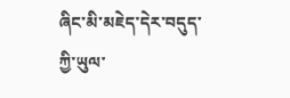ཞིང་མི་མཇེད་དེར་བདུད་ཀྱི་ཡུལ་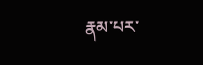རྣམ་པར་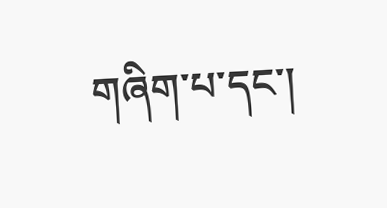གཞིག་པ་དང་།